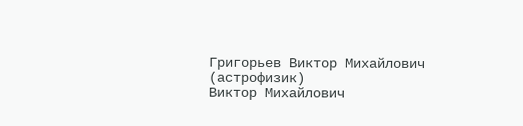Григорьев Виктор Михайлович (астрофизик)
Виктор Михайлович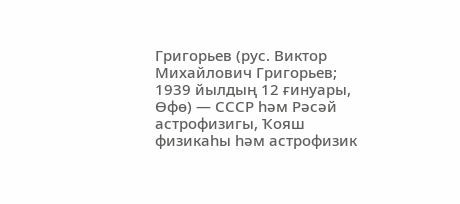Григорьев (рус. Виктор Михайлович Григорьев; 1939 йылдың 12 ғинуары, Өфө) — СССР һәм Рәсәй астрофизигы, Ҡояш физикаһы һәм астрофизик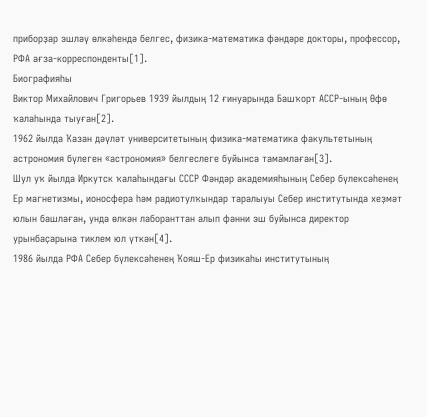приборҙар эшләү өлкәһендә белгес, физика-математика фәндәре докторы, профессор, РФА ағза-корреспонденты[1].
Биографияһы
Виктор Михайлович Григорьев 1939 йылдың 12 ғинуарында Башҡорт АССР-ының Өфө ҡалаһында тыуған[2].
1962 йылда Ҡазан дәүләт университетының физика-математика факультетының астрономия бүлеген «астрономия» белгеслеге буйынса тамамлаған[3].
Шул уҡ йылда Иркутск ҡалаһындағы СССР Фәндәр академияһының Себер бүлексәһенең Ер магнетизмы, ионосфера һәм радиотулҡындар таралыуы Себер институтында хеҙмәт юлын башлаған, унда өлкән лаборанттан алып фәнни эш буйынса директор урынбаҫарына тиклем юл үткән[4].
1986 йылда РФА Себер бүлексәһенең Ҡояш-Ер физикаһы институтының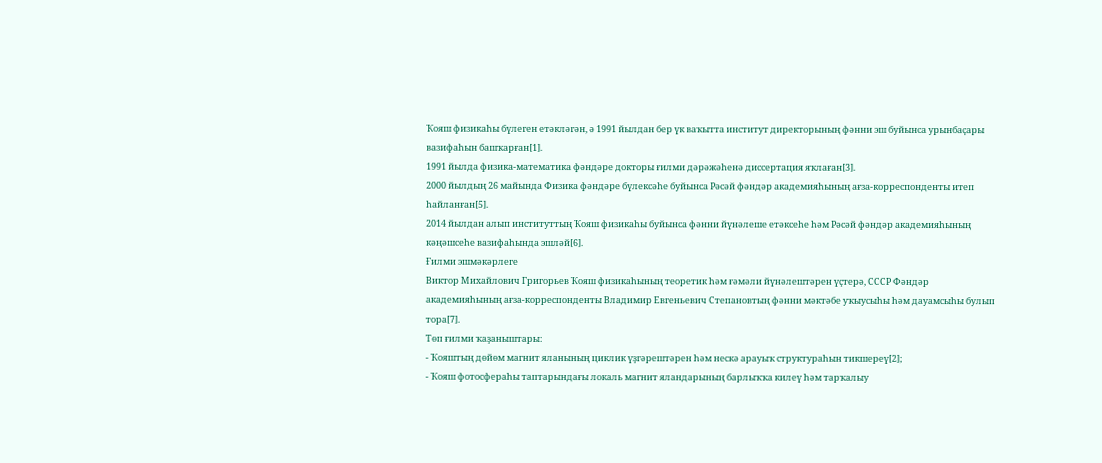Ҡояш физикаһы бүлеген етәкләгән, ә 1991 йылдан бер үк ваҡытта институт директорының фәнни эш буйынса урынбаҫары вазифаһын башҡарған[1].
1991 йылда физика-математика фәндәре докторы ғилми дәрәжәһенә диссертация яҡлаған[3].
2000 йылдың 26 майында Физика фәндәре бүлексәһе буйынса Рәсәй фәндәр академияһының ағза-корреспонденты итеп һайланған[5].
2014 йылдан алып институттың Ҡояш физикаһы буйынса фәнни йүнәлеше етәксеһе һәм Рәсәй фәндәр академияһының кәңәшсеһе вазифаһында эшләй[6].
Ғилми эшмәкәрлеге
Виктор Михайлович Григорьев Ҡояш физикаһының теоретик һәм ғәмәли йүнәлештәрен үҫтерә, СССР Фәндәр академияһының ағза-корреспонденты Владимир Евгеньевич Степановтың фәнни мәктәбе уҡыусыһы һәм дауамсыһы булып тора[7].
Төп ғилми ҡаҙаныштары:
- Ҡояштың дөйөм магнит яланының циклик үҙгәрештәрен һәм нескә арауыҡ структураһын тикшереү[2];
- Ҡояш фотосфераһы таптарындағы локаль магнит яландарының барлыҡҡа килеү һәм тарҡалыу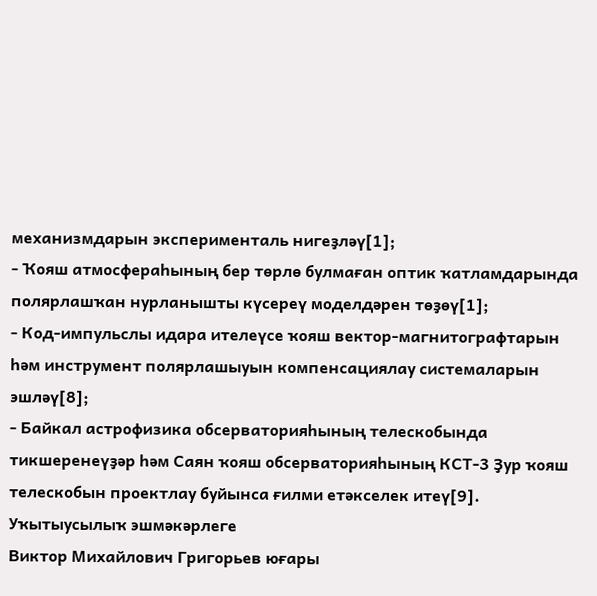механизмдарын эксперименталь нигеҙләү[1];
- Ҡояш атмосфераһының бер төрлө булмаған оптик ҡатламдарында полярлашҡан нурланышты күсереү моделдәрен төҙөү[1];
- Код-импульслы идара ителеүсе ҡояш вектор-магнитографтарын һәм инструмент полярлашыуын компенсациялау системаларын эшләү[8];
- Байкал астрофизика обсерваторияһының телескобында тикшеренеүҙәр һәм Саян ҡояш обсерваторияһының КСТ-3 Ҙур ҡояш телескобын проектлау буйынса ғилми етәкселек итеү[9].
Уҡытыусылыҡ эшмәкәрлеге
Виктор Михайлович Григорьев юғары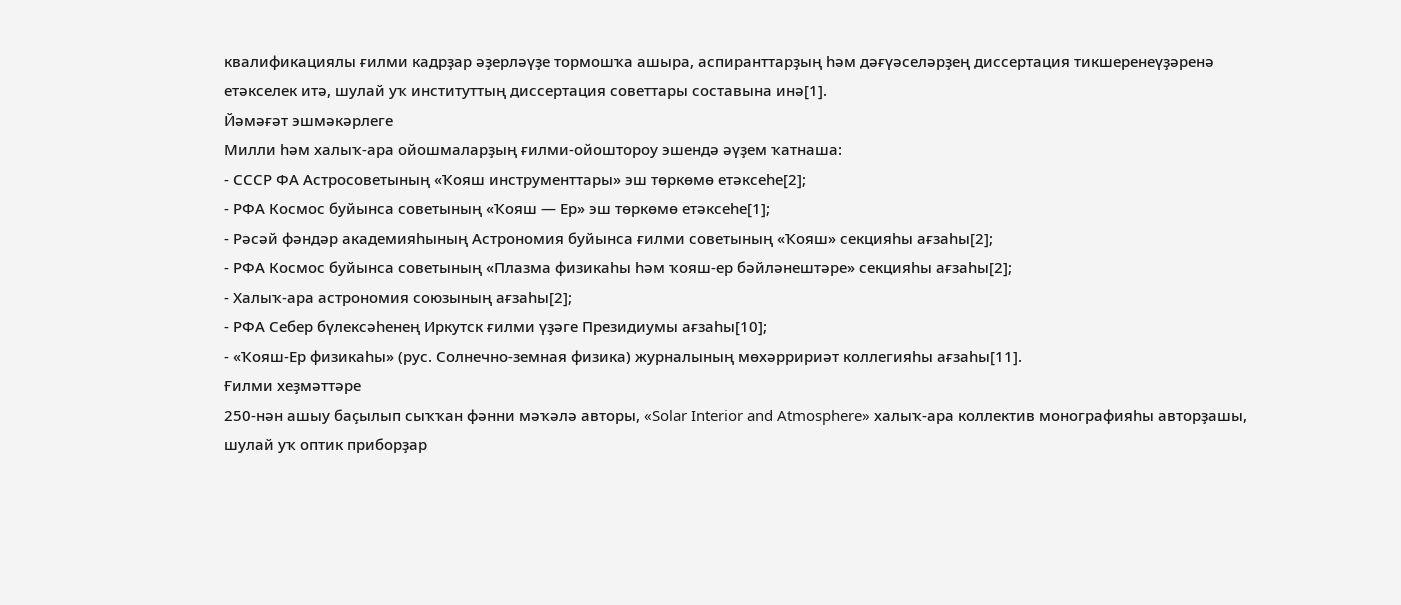квалификациялы ғилми кадрҙар әҙерләүҙе тормошҡа ашыра, аспиранттарҙың һәм дәғүәселәрҙең диссертация тикшеренеүҙәренә етәкселек итә, шулай уҡ институттың диссертация советтары составына инә[1].
Йәмәғәт эшмәкәрлеге
Милли һәм халыҡ-ара ойошмаларҙың ғилми-ойоштороу эшендә әүҙем ҡатнаша:
- СССР ФА Астросоветының «Ҡояш инструменттары» эш төркөмө етәксеһе[2];
- РФА Космос буйынса советының «Ҡояш — Ер» эш төркөмө етәксеһе[1];
- Рәсәй фәндәр академияһының Астрономия буйынса ғилми советының «Ҡояш» секцияһы ағзаһы[2];
- РФА Космос буйынса советының «Плазма физикаһы һәм ҡояш-ер бәйләнештәре» секцияһы ағзаһы[2];
- Халыҡ-ара астрономия союзының ағзаһы[2];
- РФА Себер бүлексәһенең Иркутск ғилми үҙәге Президиумы ағзаһы[10];
- «Ҡояш-Ер физикаһы» (рус. Солнечно-земная физика) журналының мөхәрририәт коллегияһы ағзаһы[11].
Ғилми хеҙмәттәре
250-нән ашыу баҫылып сыҡҡан фәнни мәҡәлә авторы, «Solar Interior and Atmosphere» халыҡ-ара коллектив монографияһы авторҙашы, шулай уҡ оптик приборҙар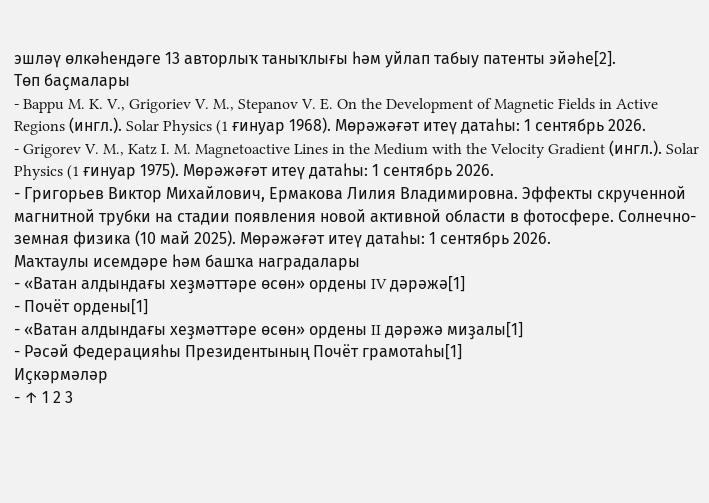эшләү өлкәһендәге 13 авторлыҡ таныҡлығы һәм уйлап табыу патенты эйәһе[2].
Төп баҫмалары
- Bappu M. K. V., Grigoriev V. M., Stepanov V. E. On the Development of Magnetic Fields in Active Regions (ингл.). Solar Physics (1 ғинуар 1968). Мөрәжәғәт итеү датаһы: 1 сентябрь 2026.
- Grigorev V. M., Katz I. M. Magnetoactive Lines in the Medium with the Velocity Gradient (ингл.). Solar Physics (1 ғинуар 1975). Мөрәжәғәт итеү датаһы: 1 сентябрь 2026.
- Григорьев Виктор Михайлович, Ермакова Лилия Владимировна. Эффекты скрученной магнитной трубки на стадии появления новой активной области в фотосфере. Солнечно-земная физика (10 май 2025). Мөрәжәғәт итеү датаһы: 1 сентябрь 2026.
Маҡтаулы исемдәре һәм башҡа наградалары
- «Ватан алдындағы хеҙмәттәре өсөн» ордены IV дәрәжә[1]
- Почёт ордены[1]
- «Ватан алдындағы хеҙмәттәре өсөн» ордены II дәрәжә миҙалы[1]
- Рәсәй Федерацияһы Президентының Почёт грамотаһы[1]
Иҫкәрмәләр
- ↑ 1 2 3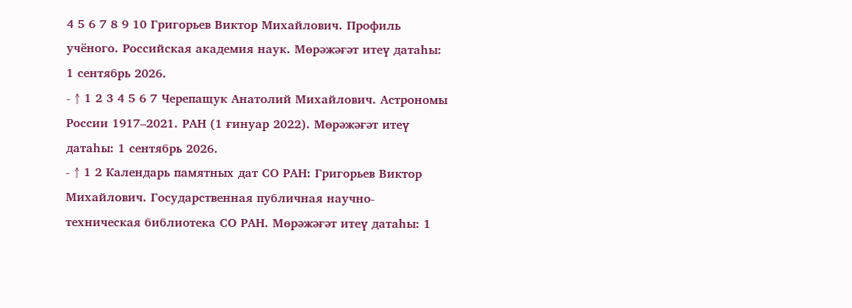4 5 6 7 8 9 10 Григорьев Виктор Михайлович. Профиль учёного. Российская академия наук. Мөрәжәғәт итеү датаһы: 1 сентябрь 2026.
- ↑ 1 2 3 4 5 6 7 Черепащук Анатолий Михайлович. Астрономы России 1917–2021. РАН (1 ғинуар 2022). Мөрәжәғәт итеү датаһы: 1 сентябрь 2026.
- ↑ 1 2 Календарь памятных дат СО РАН: Григорьев Виктор Михайлович. Государственная публичная научно-техническая библиотека СО РАН. Мөрәжәғәт итеү датаһы: 1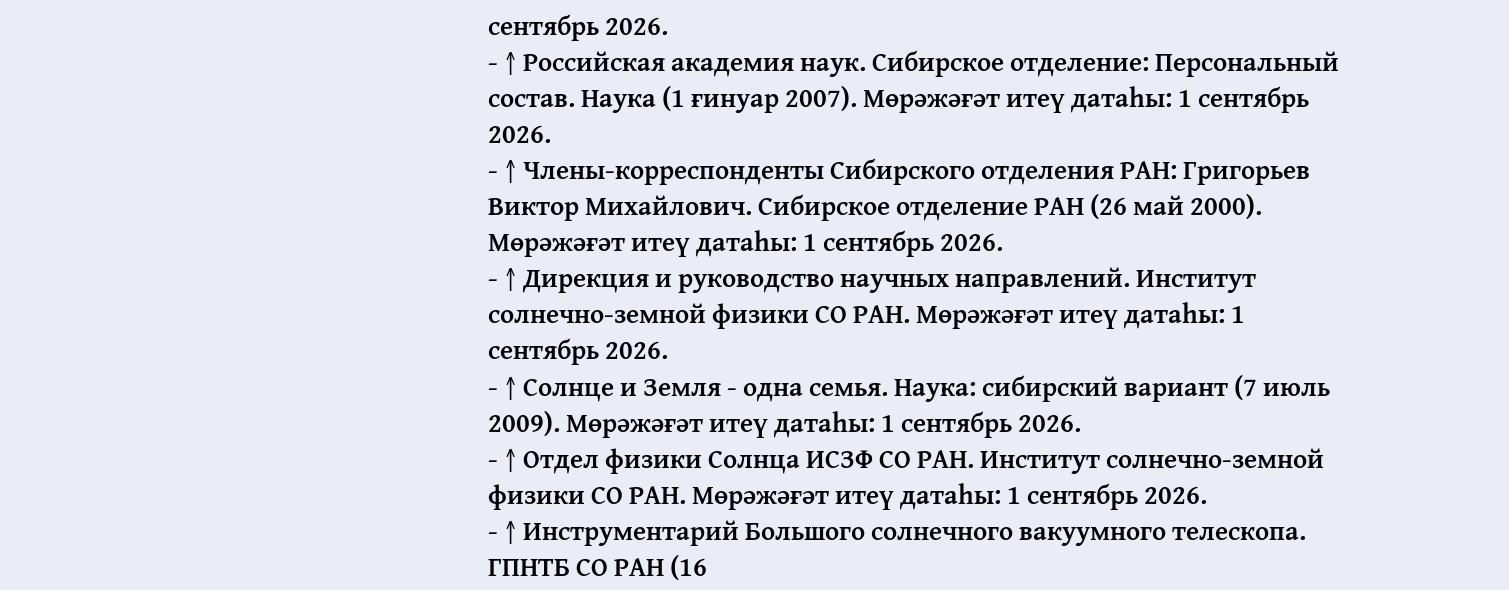сентябрь 2026.
- ↑ Российская академия наук. Сибирское отделение: Персональный состав. Наука (1 ғинуар 2007). Мөрәжәғәт итеү датаһы: 1 сентябрь 2026.
- ↑ Члены-корреспонденты Сибирского отделения РАН: Григорьев Виктор Михайлович. Сибирское отделение РАН (26 май 2000). Мөрәжәғәт итеү датаһы: 1 сентябрь 2026.
- ↑ Дирекция и руководство научных направлений. Институт солнечно-земной физики СО РАН. Мөрәжәғәт итеү датаһы: 1 сентябрь 2026.
- ↑ Солнце и Земля - одна семья. Наука: сибирский вариант (7 июль 2009). Мөрәжәғәт итеү датаһы: 1 сентябрь 2026.
- ↑ Отдел физики Солнца ИСЗФ СО РАН. Институт солнечно-земной физики СО РАН. Мөрәжәғәт итеү датаһы: 1 сентябрь 2026.
- ↑ Инструментарий Большого солнечного вакуумного телескопа. ГПНТБ СО РАН (16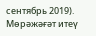сентябрь 2019). Мөрәжәғәт итеү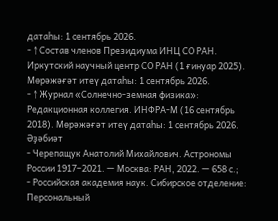датаһы: 1 сентябрь 2026.
- ↑ Состав членов Президиума ИНЦ СО РАН. Иркутский научный центр СО РАН (1 ғинуар 2025). Мөрәжәғәт итеү датаһы: 1 сентябрь 2026.
- ↑ Журнал «Солнечно-земная физика»: Редакционная коллегия. ИНФРА-М (16 сентябрь 2018). Мөрәжәғәт итеү датаһы: 1 сентябрь 2026.
Әҙәбиәт
- Черепащук Анатолий Михайлович. Астрономы России 1917–2021. — Москва: РАН, 2022. — 658 с.;
- Российская академия наук. Сибирское отделение: Персональный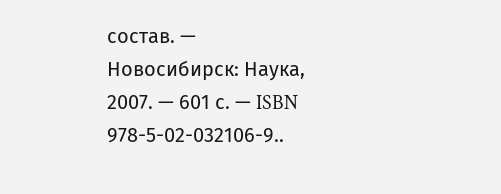состав. — Новосибирск: Наука, 2007. — 601 с. — ISBN 978-5-02-032106-9..